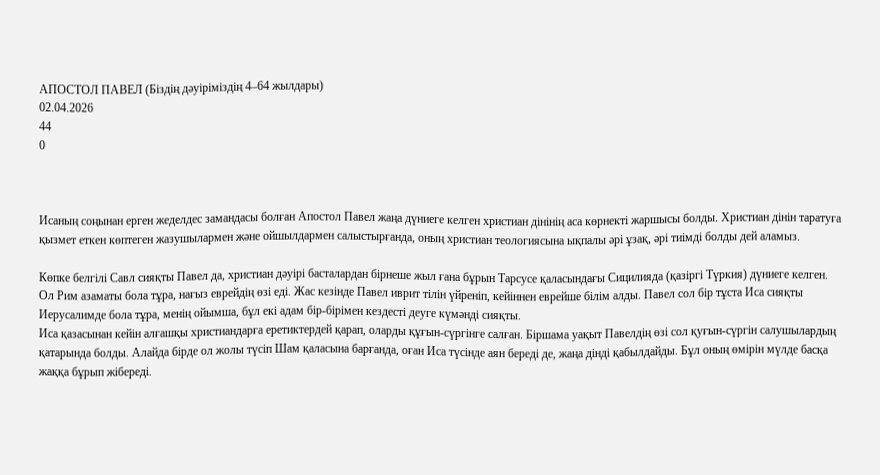АПОСТОЛ ПАВЕЛ (Біздің дәуіріміздің 4–64 жылдары)
02.04.2026
44
0



Исаның соңынан ерген жеделдес замандасы болған Апостол Павел жаңа дүниеге келген христиан дінінің аса көрнекті жаршысы болды. Христиан дінін таратуға қызмет еткен көптеген жазушылармен және ойшылдармен салыстырғанда, оның христиан теологиясына ықпалы әрі ұзақ, әрі тиімді болды дей аламыз.

Көпке белгілі Савл сияқты Павел да, христиан дәуірі басталардан бірнеше жыл ғана бұрын Тарсусе қаласындағы Сицилияда (қазіргі Түркия) дүниеге келген. Ол Рим азаматы бола тұра, нағыз еврейдің өзі еді. Жас кезінде Павел иврит тілін үйреніп, кейіннен еврейше білім алды. Павел сол бір тұста Иса сияқты Иерусалимде бола тұра, менің ойымша, бұл екі адам бір-бірімен кездесті деуге күмәнді сияқты.
Иса қазасынан кейін алғашқы христиандарға еретиктердей қарап, оларды құғын-сүргінге салған. Біршама уақыт Павелдің өзі сол қуғын-сүргін салушылардың қатарында болды. Алайда бірде ол жолы түсіп Шам қаласына барғанда, оған Иса түсінде аян береді де, жаңа дінді қабылдайды. Бұл оның өмірін мүлде басқа жаққа бұрып жібереді.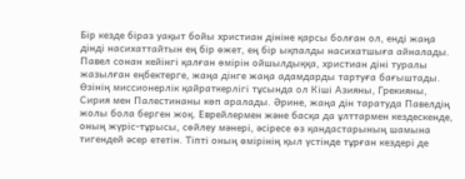Бір кезде біраз уақыт бойы христиан дініне қарсы болған ол, енді жаңа дінді насихаттайтын ең бір өжет, ең бір ықпалды насихатшыға айналады.
Павел сонан кейінгі қалған өмірін ойшылдыққа, христиан діні туралы жазылған еңбектерге, жаңа дінге жаңа адамдарды тартуға бағыштады. Өзінің миссионерлік қайраткерлігі тұсында ол Кіші Азияны, Грекияны, Сирия мен Палестинаны көп аралады. Әрине, жаңа дін таратуда Павелдің жолы бола берген жоқ. Еврейлермен және басқа да ұлттармен кездескенде, оның жүріс-тұрысы, сөйлеу мәнері, әсіресе өз қандастарының шамына тигендей әсер ететін. Тіпті оның өмірінің қыл үстінде тұрған кездері де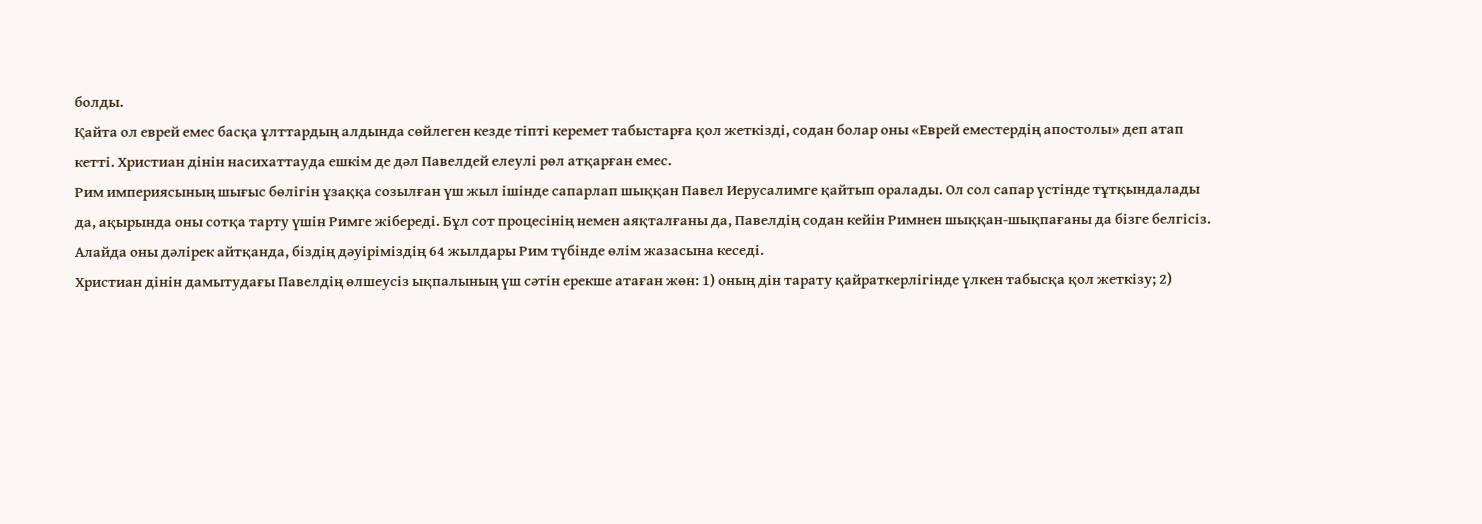болды.
Қайта ол еврей емес басқа ұлттардың алдында сөйлеген кезде тіпті керемет табыстарға қол жеткізді, содан болар оны «Еврей еместердің апостолы» деп атап кетті. Христиан дінін насихаттауда ешкім де дәл Павелдей елеулі рөл атқарған емес.
Рим империясының шығыс бөлігін ұзаққа созылған үш жыл ішінде сапарлап шыққан Павел Иерусалимге қайтып оралады. Ол сол сапар үстінде тұтқындалады да, ақырында оны сотқа тарту үшін Римге жібереді. Бұл сот процесінің немен аяқталғаны да, Павелдің содан кейін Римнен шыққан-шықпағаны да бізге белгісіз. Алайда оны дәлірек айтқанда, біздің дәуіріміздің 64 жылдары Рим түбінде өлім жазасына кеседі.
Христиан дінін дамытудағы Павелдің өлшеусіз ықпалының үш сәтін ерекше атаған жөн: 1) оның дін тарату қайраткерлігінде үлкен табысқа қол жеткізу; 2)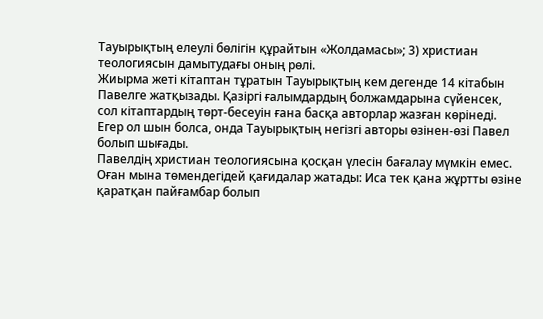Тауырықтың елеулі бөлігін құрайтын «Жолдамасы»; 3) христиан теологиясын дамытудағы оның рөлі.
Жиырма жеті кітаптан тұратын Тауырықтың кем дегенде 14 кітабын Павелге жатқызады. Қазіргі ғалымдардың болжамдарына сүйенсек, сол кітаптардың төрт-бесеуін ғана басқа авторлар жазған көрінеді. Егер ол шын болса, онда Тауырықтың негізгі авторы өзінен-өзі Павел болып шығады.
Павелдің христиан теологиясына қосқан үлесін бағалау мүмкін емес. Оған мына төмендегідей қағидалар жатады: Иса тек қана жұртты өзіне қаратқан пайғамбар болып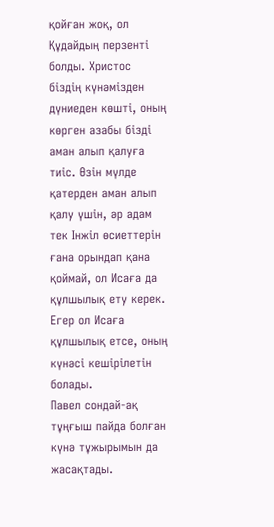қойған жоқ, ол Құдайдың перзенті болды. Христос біздің күнәмізден дүниеден көшті, оның көрген азабы бізді аман алып қалуға тиіс. Өзін мүлде қатерден аман алып қалу үшін, әр адам тек Інжіл өсиеттерін ғана орындап қана қоймай, ол Исаға да құлшылық ету керек. Егер ол Исаға құлшылық етсе, оның күнәсі кешірілетін болады.
Павел сондай-ақ тұңғыш пайда болған күнә тұжырымын да жасақтады.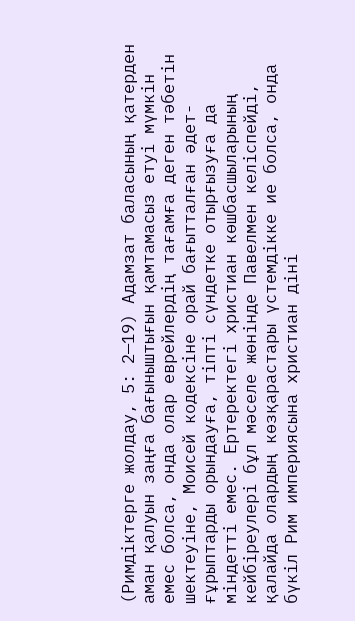(Римдіктерге жолдау, 5: 2—19) Адамзат баласының қатерден аман қалуын заңға бағыныштығын қамтамасыз етуі мүмкін емес болса, онда олар еврейлердің тағамға деген тәбетін шектеуіне, Моисей кодексіне орай бағытталған әдет-ғұрыптарды орындауға, тіпті сүндетке отырғызуға да міндетті емес. Ертеректегі христиан көшбасшыларының кейбіреулері бұл мәселе жөнінде Павелмен келіспейді, қалайда олардың көзқарастары үстемдікке ие болса, онда бүкіл Рим империясына христиан діні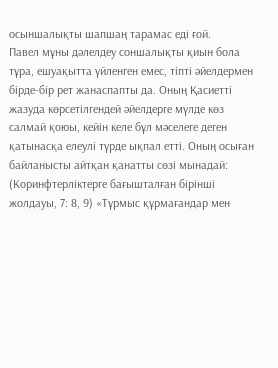осыншалықты шапшаң тарамас еді ғой.
Павел мұны дәлелдеу соншалықты қиын бола тұра, ешуақытта үйленген емес, тіпті әйелдермен бірде-бір рет жанаспапты да. Оның Қасиетті жазуда көрсетілгендей әйелдерге мүлде көз салмай қоюы, кейін келе бұл мәселеге деген қатынасқа елеулі түрде ықпал етті. Оның осыған байланысты айтқан қанатты сөзі мынадай: (Коринфтерліктерге бағышталған бірінші жолдауы, 7: 8, 9) «Тұрмыс құрмағандар мен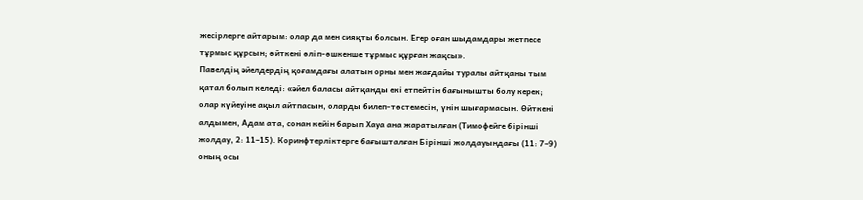жесірлерге айтарым: олар да мен сияқты болсын. Егер оған шыдамдары жетпесе тұрмыс құрсын; өйткені өліп-өшкенше тұрмыс құрған жақсы».
Павелдің әйелдердің қоғамдағы алатын орны мен жағдайы туралы айтқаны тым қатал болып келеді: «әйел баласы айтқанды екі етпейтін бағынышты болу керек; олар күйеуіне ақыл айтпасын, оларды билеп-төстемесін, үнін шығармасын. Өйткені алдымен, Адам ата, сонан кейін барып Хауа ана жаратылған (Тимофейге бірінші жолдау, 2: 11–15). Коринфтерліктерге бағышталған Бірінші жолдауындағы (11: 7–9) оның осы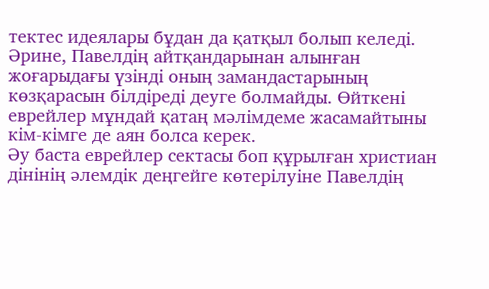тектес идеялары бұдан да қатқыл болып келеді. Әрине, Павелдің айтқандарынан алынған жоғарыдағы үзінді оның замандастарының көзқарасын білдіреді деуге болмайды. Өйткені еврейлер мұндай қатаң мәлімдеме жасамайтыны кім-кімге де аян болса керек.
Әу баста еврейлер сектасы боп құрылған христиан дінінің әлемдік деңгейге көтерілуіне Павелдің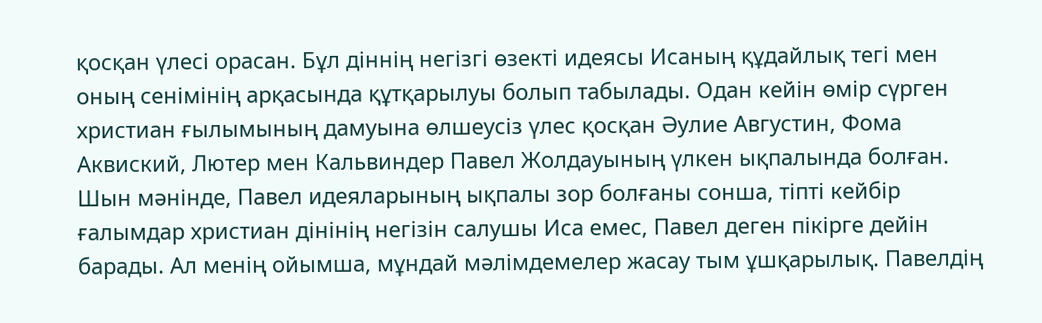қосқан үлесі орасан. Бұл діннің негізгі өзекті идеясы Исаның құдайлық тегі мен оның сенімінің арқасында құтқарылуы болып табылады. Одан кейін өмір сүрген христиан ғылымының дамуына өлшеусіз үлес қосқан Әулие Августин, Фома Аквиский, Лютер мен Кальвиндер Павел Жолдауының үлкен ықпалында болған. Шын мәнінде, Павел идеяларының ықпалы зор болғаны сонша, тіпті кейбір ғалымдар христиан дінінің негізін салушы Иса емес, Павел деген пікірге дейін барады. Ал менің ойымша, мұндай мәлімдемелер жасау тым ұшқарылық. Павелдің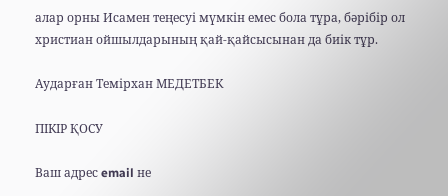алар орны Исамен теңесуі мүмкін емес бола тұра, бәрібір ол христиан ойшылдарының қай-қайсысынан да биік тұр.

Аударған Темірхан МЕДЕТБЕК

ПІКІР ҚОСУ

Ваш адрес email не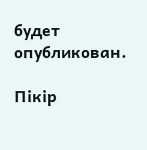будет опубликован.

Пікір